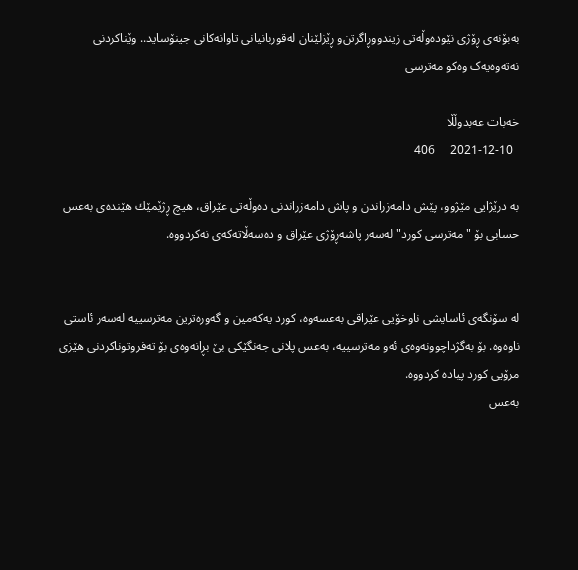بەبۆنەی ڕۆژی نێودەوڵەتی زیندووڕاگرتن‌و ڕێزلێنان لەقوربانیانی تاوانەکانی جینۆساید.. وێناکردنی نه‌ته‌وه‌یه‌ک وه‌کو مه‌ترسی

خەبات عەبدوڵڵا
  2021-12-10     406

به‌ درێژایی‌ مێژوو، پێش دامه‌زراندن ‌و پاش دامه‌زراندنی‌ ده‌وڵه‌تی‌ عێراق، هیچ ڕژێمێك هێنده‌ی‌ به‌عس حسابی‌ بۆ "مه‌ترسی‌ كورد" له‌سه‌ر پاشه‌ڕۆژی‌ عێراق ‌و ده‌سه‌ڵاته‌كه‌ی‌ نه‌كردووه‌.


له‌ سۆنگه‌ی‌ ئاسایشی‌ ناوخۆیی‌ عێراقی به‌عسه‌وه‌، كورد یه‌كه‌مین ‌و گه‌وره‌ترین مه‌ترسییه‌ له‌سه‌ر ئاستی‌ ناوه‌وه‌. بۆ به‌گژداچوونه‌وه‌ی‌ ئه‌و مه‌ترسییه‌، به‌عس پلانی‌ جه‌نگێكی‌ بێ‌ بڕانه‌وه‌ی‌ بۆ ته‌فروتوناكردنی‌ هێزی‌ مرۆیی‌ كورد پیاده‌ كردووه‌.
به‌عس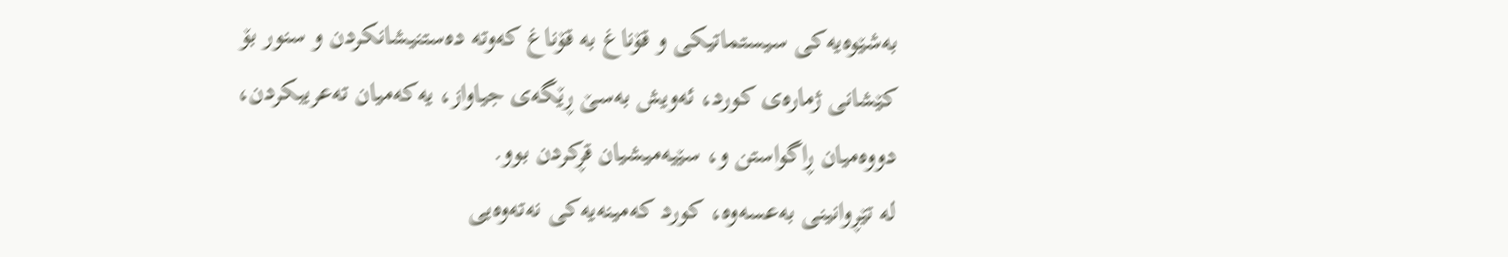به‌شێوه‌یه‌كی‌ سیستماتیكی و قۆناغ به‌ قۆناغ كه‌وته‌ ده‌ستنیشانكردن ‌و سنور بۆ كێشانی‌ ژماره‌ی‌ كورد، ئه‌ویش به‌سێ‌ ڕێگه‌ی‌ جیاواز، یه‌كه‌میان ته‌عریبكردن، دووه‌میان ڕاگواستن ‌و، سێیه‌میشیان قڕكردن بوو.
له‌ تێڕوانینی‌ به‌عسه‌وه‌، كورد كه‌مینه‌یه‌كی‌ نه‌ته‌وه‌یی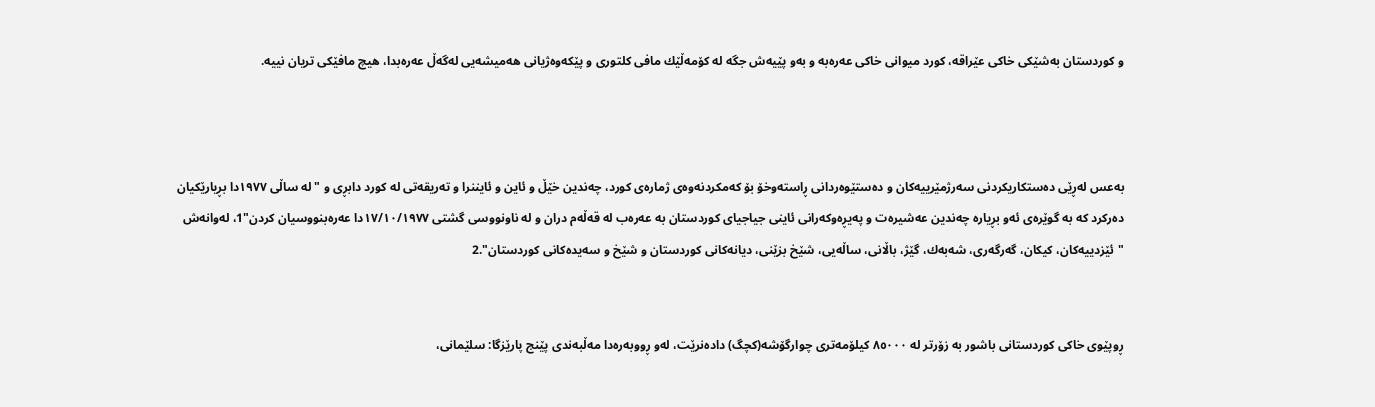و كوردستان به‌شێكی‌ خاكی‌ عێراقه‌، كورد میوانی‌ خاكی‌ عه‌ره‌به‌ و به‌و پێیه‌ش جگه‌ له‌ كۆمه‌ڵێك مافی‌ كلتوری‌ و پێكه‌وه‌ژیانی‌ هه‌میشه‌یی‌ له‌گه‌ڵ‌ عه‌ره‌بدا، هیچ مافێكی‌ تریان نییه‌.



به‌عس له‌ڕێی‌ ده‌ستكاریكردنی‌ سه‌رژمێرییه‌كان ‌و ده‌ستێوه‌ردانی‌ ڕاسته‌وخۆ بۆ كه‌مكردنه‌وه‌ی‌ ژماره‌ی‌ كورد، چه‌ندین خێڵ‌ ‌و ئاین ‌و ئایننرا و ته‌ریقه‌تی‌ له‌ كورد دابڕی‌ و "له ‌ساڵی‌ ١٩٧٧دا بڕیارێكیان ده‌ركرد كه‌ به‌ گوێره‌ی‌ ئه‌و بڕیاره‌ چه‌ندین عه‌شیره‌ت ‌و په‌یڕه‌وكه‌رانی‌ ئاینی‌ جیاجیای‌ كوردستان به ‌عه‌ره‌ب له ‌قه‌ڵه‌م دران ‌و له ‌ناونووسی‌ گشتی‌ ١٧/١٠/١٩٧٧دا عه‌ره‌بنووسیان كردن"1، له‌وانه‌ش "ئێزدییه‌كان، كیكان، گه‌رگه‌ری‌، شه‌به‌ك، گێژ، باڵانی‌، ساڵه‌یی‌، شێخ بزێنی‌، دیانه‌كانی‌ كوردستان‌ و شێخ ‌و سه‌یده‌كانی‌ كوردستان".2


ڕوپێوی‌ خاكی‌ كوردستانی‌ باشور به‌ زۆرتر له‌ ٨٥٠٠٠ کیلۆمەتری چوارگۆشە(كچگ) داده‌نرێت، له‌و ڕووبه‌ره‌دا مه‌ڵبه‌ندی‌ پێنج پارێزگا: سلێمانی‌،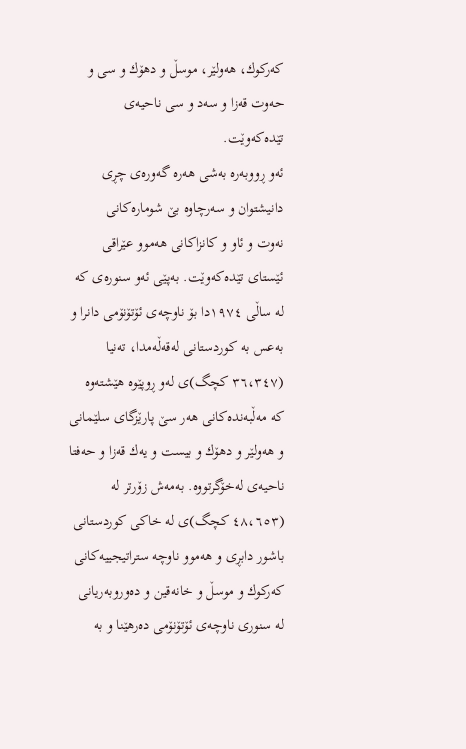كه‌ركوك، هه‌ولێر، موسڵ‌ ‌و دهۆك ‌و سی‌ و حه‌وت قه‌زا و سه‌د و سی‌ ناحیه‌ی‌ تێده‌كه‌وێت.
ئه‌و ڕووبه‌ره‌ به‌شی‌ هه‌ره‌ گه‌وره‌ی‌ چڕی‌ دانیشتوان ‌و سه‌رچاوه‌ بێ‌ شوماره‌كانی‌ نه‌وت ‌و ئاو و كانزاكانی‌ هه‌موو عێراقی ئێستای‌ تێده‌كه‌وێت. به‌پێی‌ ئه‌و سنوره‌ی‌ كه‌ له‌ ساڵی‌ ١٩٧٤دا بۆ ناوچه‌ی‌ ئۆتۆنۆمی‌ دانرا و به‌عس به‌ كوردستانی‌ له‌قه‌ڵه‌مدا، ته‌نیا (٣٦،٣٤٧ كچگ)ی‌ له‌و ڕوپێوه‌ هێشته‌وه‌ كه‌ مه‌ڵبه‌نده‌كانی‌ هه‌ر سێ‌ پارێزگای‌ سلێمانی‌ و هه‌ولێر و دهۆك ‌و بیست‌ و یه‌ك قه‌زا و حه‌فتا ناحیه‌ی‌ له‌خۆگرتووه‌. به‌مه‌ش زۆرتر له‌ (٤٨،٦٥٣ كچگ)ی‌ له ‌خاكی‌ كوردستانی‌ باشور دابڕی‌ و هه‌موو ناوچه‌ ستراتیجییه‌كانی‌ كه‌ركوك ‌و موسڵ‌ ‌و خانه‌قین ‌و ده‌وروبه‌ریانی‌ له ‌سنوری‌ ناوچه‌ی‌ ئۆتۆنۆمی‌ ده‌رهێنا و به‌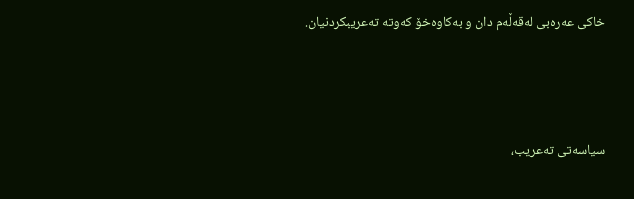خاكی‌ عه‌ره‌بی‌ له‌قه‌ڵه‌م دان ‌و به‌كاوه‌خۆ كه‌وته‌ ته‌عریبكردنیان.



سیاسه‌تی‌ ته‌عریب،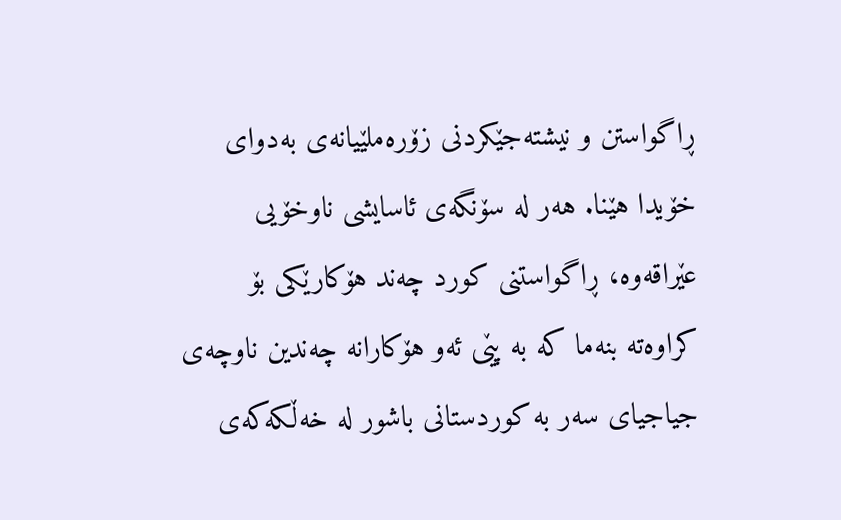ڕاگواستن ‌و نیشته‌جێكردنی‌ زۆره‌ملێیانه‌ی‌ به‌دوای‌ خۆیدا هێنا. هه‌ر له‌ سۆنگه‌ی‌ ئاسایشی‌ ناوخۆیی‌ عێراقه‌وه‌، ڕاگواستنی‌ كورد چه‌ند هۆكارێكی‌ بۆ كراوه‌ته‌ بنه‌ما كه‌ به‌ پێی‌ ئه‌و هۆكارانه‌ چه‌ندین ناوچه‌ی‌ جیاجیای‌ سه‌ر به‌ كوردستانی‌ باشور له‌ خه‌ڵكه‌كه‌ی‌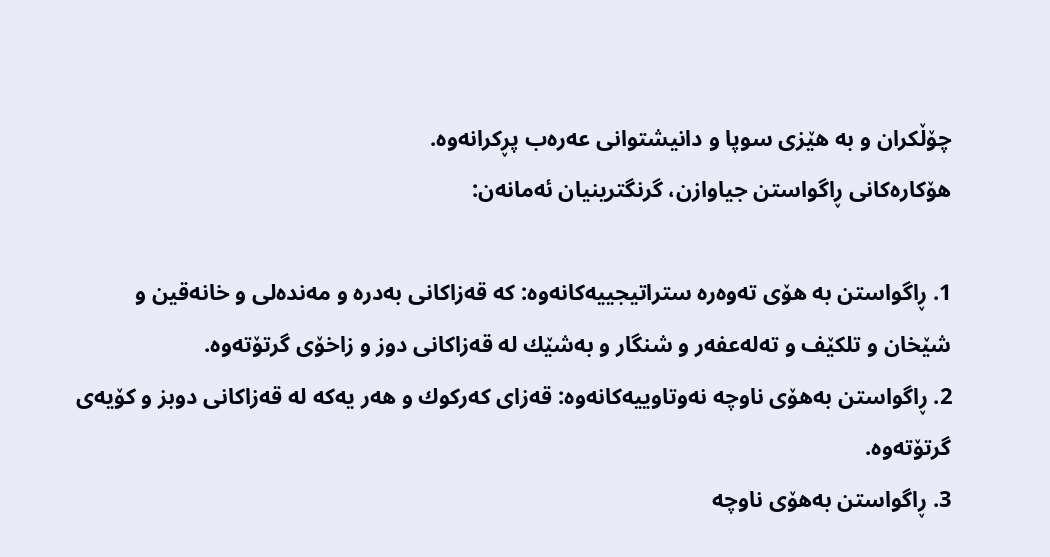چۆڵكران ‌و به‌ هێزی‌ سوپا و دانیشتوانی‌ عه‌ره‌ب پڕكرانه‌وه‌.
هۆكاره‌كانی‌ ڕاگواستن جیاوازن، گرنگترینیان ئه‌مانه‌ن:

1. ڕاگواستن به‌ هۆی‌ ته‌وه‌ره‌ ستراتیجییه‌كانه‌وه‌: كه‌ قه‌زاكانی‌ به‌دره‌ و مه‌نده‌لی‌ و خانه‌قین ‌و شێخان ‌و تلكێف ‌و ته‌له‌عفه‌ر و شنگار و به‌شێك له‌ قه‌زاكانی‌ دوز و زاخۆی‌ گرتۆته‌وه‌.
2. ڕاگواستن به‌هۆی‌ ناوچه‌ نه‌وتاوییه‌كانه‌وه‌: قه‌زای‌ كه‌ركوك ‌و هه‌ر یه‌كه‌ له‌ قه‌زاكانی‌ دوبز و كۆیه‌ی‌ گرتۆته‌وه‌.
3. ڕاگواستن به‌هۆی‌ ناوچه‌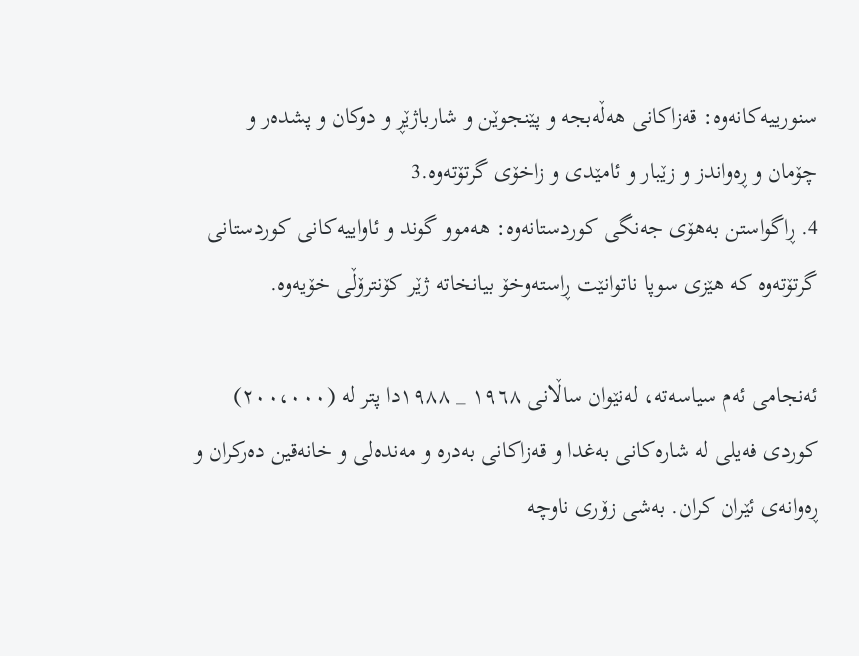سنورییه‌كانه‌وه‌: قه‌زاكانی‌ هه‌ڵه‌بجه‌ و پێنجوێن ‌و شارباژێڕ و دوكان ‌و پشده‌ر و چۆمان ‌و ڕه‌واندز و زێبار و ئامێدی‌ و زاخۆی‌ گرتۆته‌وه.3
4. ڕاگواستن به‌هۆی‌ جه‌نگی‌ كوردستانه‌وه‌: هه‌موو گوند و ئاواییه‌كانی‌ كوردستانی‌ گرتۆته‌وه‌ كه‌ هێزی‌ سوپا ناتوانێت ڕاسته‌وخۆ بیانخاته‌ ژێر كۆنترۆڵی‌ خۆیه‌وه‌.

ئه‌نجامی‌ ئه‌م سیاسه‌ته‌، له‌نێوان ساڵانی ١٩٦٨ _ ١٩٨٨دا پتر له‌ (٢٠٠،٠٠٠) كوردی‌ فه‌یلی‌ له‌ شاره‌كانی‌ به‌غدا و قه‌زاكانی‌ به‌دره‌ و مه‌نده‌لی‌ و خانه‌قین ده‌ركران ‌و ڕه‌وانه‌ی‌ ئێران كران. به‌شی‌ زۆری‌ ناوچه‌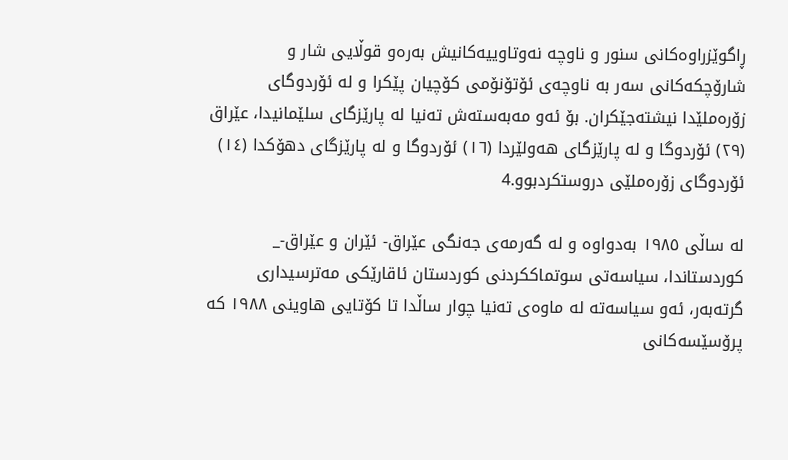ڕاگوێزراوه‌كانی‌ سنور و ناوچه‌ نه‌وتاوییه‌كانیش به‌ره‌و قوڵایی‌ شار و شارۆچكه‌كانی‌ سه‌ر به‌ ناوچه‌ی‌ ئۆتۆنۆمی‌ كۆچیان پێكرا و له‌ ئۆردوگای‌ زۆره‌ملێدا نیشته‌جێكران. بۆ ئه‌و مه‌به‌سته‌ش ته‌نیا له‌ پارێزگای‌ سلێمانیدا، عێراق (٢٩) ئۆردوگا و له‌ پارێزگای‌ هه‌ولێردا (١٦) ئۆردوگا و له‌ پارێزگای‌ دهۆكدا (١٤) ئۆردوگای‌ زۆره‌ملێی‌ دروستكردبوو.4

له‌ ساڵی‌ ١٩٨٥ به‌دواوه‌ و له ‌گه‌رمه‌ی‌ جه‌نگی‌ عێراق- ئێران‌ و عێراق-_ كوردستاندا، سیاسه‌تی‌ سوتماككردنی‌ كوردستان ئاقارێكی‌ مه‌ترسیداری‌ گرته‌به‌ر، ئه‌و سیاسه‌ته‌ له‌ ماوه‌ی‌ ته‌نیا چوار ساڵدا تا كۆتایی‌ هاوینی‌ ١٩٨٨ كه‌ پرۆسێسه‌كانی‌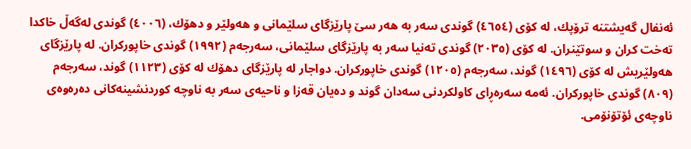ئه‌نفال گه‌یشتنه‌ ترۆپك، له‌ كۆی‌ (٤٦٥٤) گوندی سه‌ر به‌ هه‌ر سێ‌ پارێزگای سلێمانی ‌و هه‌ولێر و دهۆك، (٤٠٠٦) گوندی‌ له‌گه‌ڵ‌ خاكدا ته‌خت كران ‌و سوتێنران. له‌ كۆی‌ (٢٠٣٥) گوندی‌ ته‌نیا سه‌ر به‌ پارێزگای‌ سلێمانی، سه‌رجه‌م (١٩٩٢) گوندی‌ خاپوركران. له ‌پارێزگای‌ هه‌ولێریش له ‌كۆی‌ (١٤٩٦) گوند، سه‌رجه‌م (١٢٠٥) گوندی‌ خاپوركران. دواجار له‌ پارێزگای‌ دهۆك له‌ كۆی‌ (١١٢٣) گوند، سه‌رجه‌م (٨٠٩) گوندی‌ خاپوركران. ئه‌مه‌ سه‌ره‌ڕای‌ كاولكردنی‌ سه‌دان گوند و ده‌یان قه‌زا و ناحیه‌ی‌ سه‌ر به‌ ناوچه‌ كوردنشینه‌كانی‌ ده‌ره‌وه‌ی‌ ناوچه‌ی‌ ئۆتۆنۆمی‌.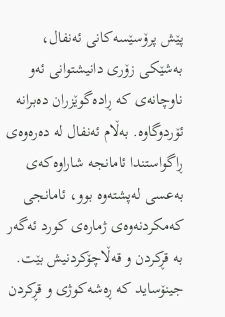پێش پرۆسێسه‌كانی‌ ئه‌نفال، به‌شێكی‌ زۆری‌ دانیشتوانی‌ ئه‌و ناوچانه‌ی‌ کە ڕاده‌گوێزران ده‌برانه‌ ئۆردوگاوه‌. به‌ڵام ئه‌نفال له ‌ده‌ره‌وه‌ی‌ ڕاگواستندا ئامانجه‌ شاراوه‌كه‌ی‌ به‌عسی له‌پشته‌وه‌ بوو، ئامانجی‌ كه‌مكردنه‌وه‌ی‌ ژماره‌ی‌ كورد ئه‌گه‌ر به‌ قڕكردن ‌و قه‌ڵاچۆكردنیش بێت.
جینۆساید كه‌ ڕه‌شه‌كوژی‌ و قڕكردن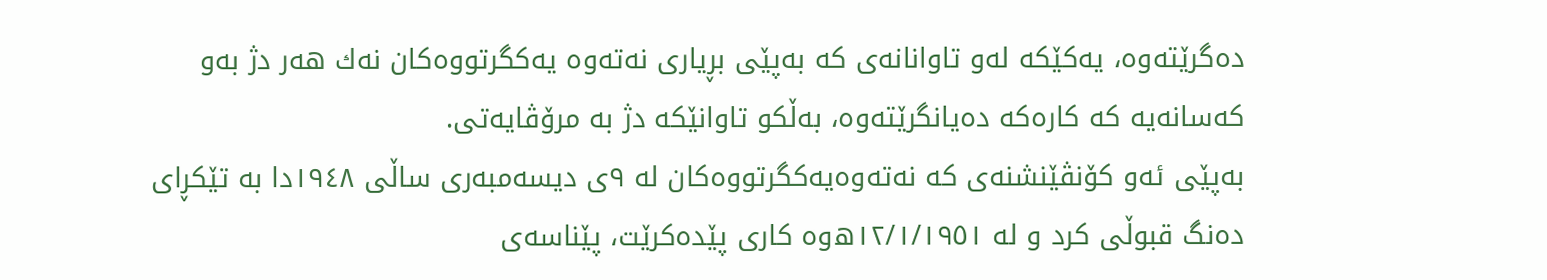ده‌گرێته‌وه‌، یه‌كێكه‌ له‌و تاوانانه‌ی‌ كه‌ به‌پێی‌ بڕیاری‌ نه‌ته‌وه‌ یه‌كگرتووه‌كان نه‌ك هه‌ر دژ به‌و كه‌سانه‌یه‌ كه‌ كاره‌كه‌ ده‌یانگرێته‌وه‌، به‌ڵكو تاوانێكه‌ دژ به‌ مرۆڤایه‌تی‌.
به‌پێی‌ ئه‌و كۆنڤێنشنه‌ی‌ كه‌ نه‌ته‌وه‌یه‌كگرتووه‌كان لە ٩ی دیسەمبەری ساڵی ١٩٤٨دا به‌ تێكڕای‌ ده‌نگ قبوڵی‌ كرد و له‌ ١٢/١/١٩٥١ه‌وه‌ كاری‌ پێده‌كرێت، پێناسه‌ی‌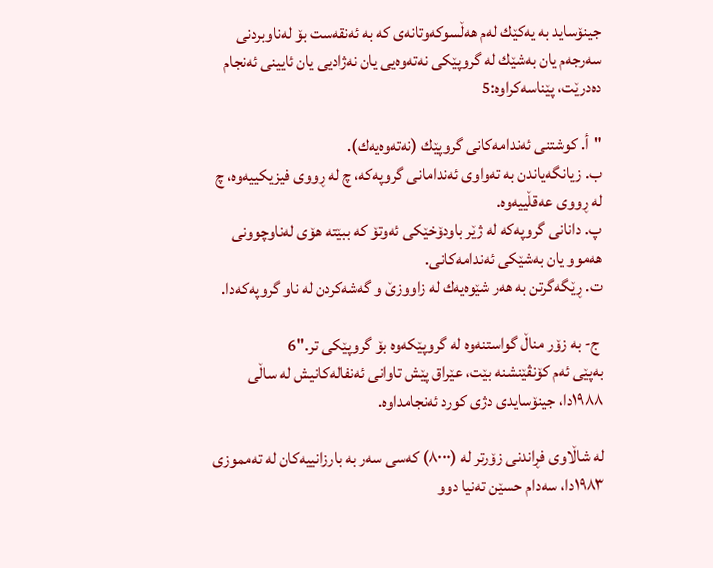جینۆساید به‌ یه‌كێك له‌م هه‌ڵسوكه‌وتانه‌ی‌ كه‌ به‌ ئه‌نقه‌ست بۆ له‌ناوبردنی‌ سه‌رجه‌م یان به‌شێك له‌ گروپێكی‌ نه‌ته‌وه‌یی‌ یان نه‌ژادیی‌ یان ئایینی‌ ئه‌نجام ده‌درێت، پێناسه‌كراوه‌:5

"أ. كوشتنی‌ ئه‌ندامه‌كانی‌ گروپێك (نه‌ته‌وه‌یه‌ك).
ب. زیانگه‌یاندن به‌ ته‌واوی‌ ئه‌ندامانی‌ گروپه‌كه‌، چ له‌ ڕووی‌ فیزیكییه‌وه‌، چ له‌ ڕووی‌ عه‌قڵییه‌وه‌.
پ. دانانی‌ گروپه‌كه‌ له‌ ژێر باودۆخێكی‌ ئه‌وتۆ كه‌ ببێته‌ هۆی‌ له‌ناوچوونی‌ هه‌موو یان به‌شێكی‌ ئه‌ندامه‌كانی‌.
ت. ڕێگەگرتن به‌ هه‌ر شێوه‌یه‌ك له‌ زاووزێ‌ و گه‌شه‌كردن له‌ ناو گروپه‌كه‌دا.

 ج- به‌ زۆر مناڵ‌ گواستنه‌وه‌ له‌ گروپێكه‌وه‌ بۆ گروپێكی‌ تر."6
به‌پێی‌ ئه‌م كۆنڤێنشنه‌ بێت، عێراق پێش تاوانی ئه‌نفاله‌كانیش له‌ ساڵی‌ ١٩٨٨دا، جینۆسایدی‌ دژی‌ كورد ئه‌نجامداوه‌.

له‌ شاڵاوی‌ فڕاندنی‌ زۆرتر له‌ (٨٠٠٠) كه‌سی‌ سه‌ر به‌ بارزانییه‌كان له‌ ته‌مموزی‌ ١٩٨٣دا، سه‌دام حسێن ته‌نیا دوو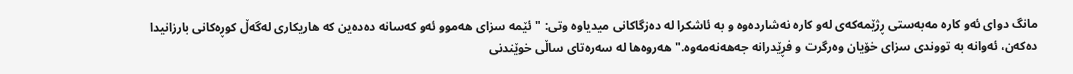مانگ دوای‌ ئه‌و كاره‌ مه‌به‌ستی‌ ڕژێمه‌كه‌ی‌ له‌و كاره‌ نه‌شارده‌وه ‌و به‌ ئاشكرا له‌ ده‌زگاكانی‌ میدیاوه‌ وتی‌: "ئێمه‌ سزای‌ هه‌موو ئه‌و كه‌سانه‌ ده‌ده‌ین كه‌ هاریكاری‌ له‌گه‌ڵ‌ كوڕه‌كانی‌ بارزانیدا ده‌كه‌ن، ئه‌وانه‌ به‌ تووندی‌ سزای‌ خۆیان وه‌رگرت ‌و فڕێدرانه‌ جه‌هه‌نه‌مه‌وه‌." هه‌روه‌ها له‌ سه‌ره‌تای‌ ساڵی‌ خوێندنی‌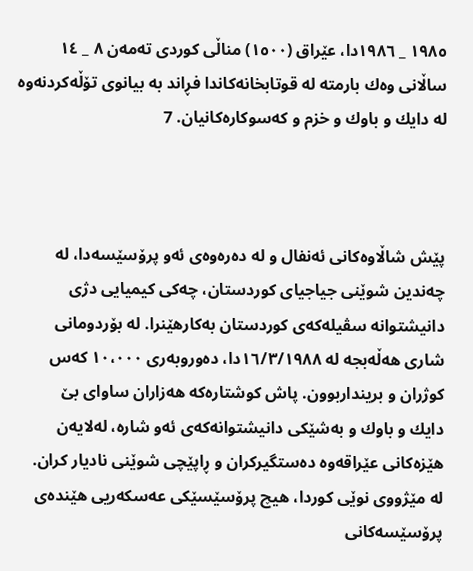١٩٨٥ _ ١٩٨٦دا، عێراق (١٥٠٠) مناڵی‌ كوردی‌ ته‌مه‌ن ٨ _ ١٤ ساڵانی‌ وه‌ك بارمته‌ له‌ قوتابخانه‌كاندا فڕاند به‌ بیانوی‌ تۆڵه‌كردنه‌وه‌ له‌ دایك ‌و باوك ‌و خزم‌ و كه‌سوكاره‌كانیان. 7



پێش شاڵاوه‌كانی‌ ئه‌نفال ‌و له‌ ده‌ره‌وه‌ی‌ ئه‌و پرۆسێسه‌دا، له‌ چه‌ندین شوێنی‌ جیاجیای‌ كوردستان، چه‌كی‌ كیمیایی‌ دژی‌ دانیشتوانه‌ سڤیله‌كه‌ی‌ كوردستان به‌كارهێنرا. له‌ بۆردومانی‌ شاری‌ هه‌ڵه‌بجه‌ له‌ ١٦/٣/١٩٨٨دا، ده‌وروبه‌ری‌ ١٠،٠٠٠ كه‌س كوژران ‌و برینداربوون. پاش كوشتاره‌كه‌ هه‌زاران ساوای‌ بێ‌ دایك ‌و باوك ‌و به‌شێكی‌ دانیشتوانه‌كه‌ی‌ ئه‌و شاره‌، له‌لایه‌ن هێزه‌كانی‌ عێراقه‌وه‌ ده‌ستگیركران ‌و ڕاپێچی‌ شوێنی‌ نادیار كران.
له ‌مێژووی‌ نوێی‌ كوردا، هیچ پرۆسێسێكی‌ عه‌سكه‌ریی‌ هێنده‌ی‌ پرۆسێسه‌كانی‌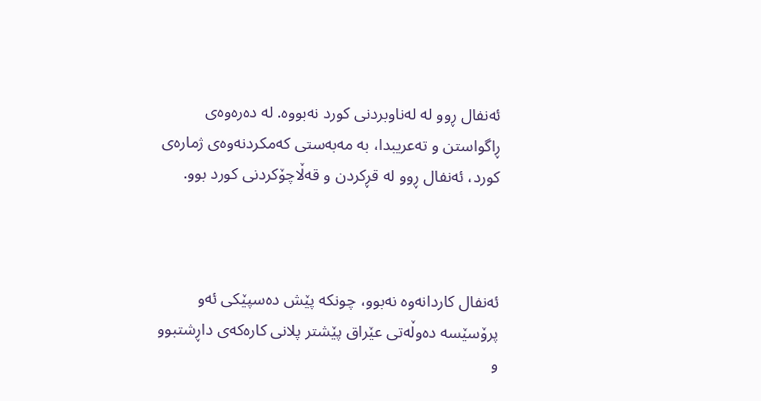ئه‌نفال ڕوو له‌ له‌ناوبردنی‌ كورد نه‌بووه‌. له‌ ده‌ره‌وه‌ی‌ ڕاگواستن ‌و ته‌عریبدا، به‌ مه‌به‌ستی‌ كه‌مكردنه‌وه‌ی‌ ژماره‌ی‌ كورد، ئه‌نفال ڕوو له‌ قڕكردن ‌و قه‌ڵاچۆكردنی‌ كورد بوو.



ئه‌نفال كاردانه‌وه‌ نه‌بوو، چونکە پێش ده‌سپێكی‌ ئه‌و پرۆسێسه‌ ده‌وڵه‌تی‌ عێراق پێشتر پلانی‌ كاره‌كه‌ی‌ داڕشتبوو و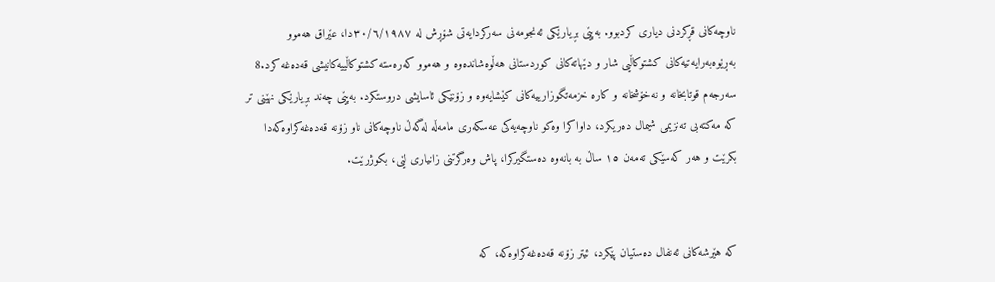ناوچه‌كانی‌ قڕكردنی‌ دیاری كردبوو. به‌پێی‌ بڕیارێكی‌ ئه‌نجومه‌نی‌ سه‌ركردایه‌تی‌ شۆڕش له‌ ٣٠/٦/١٩٨٧دا، عێراق هه‌موو به‌ڕێوه‌به‌رایه‌تیه‌كانی‌ كشتوكاڵیی‌ شار و دێهاته‌كانی‌ كوردستانی‌ هه‌ڵوه‌شانده‌وه ‌و هه‌موو كه‌ره‌سته‌ كشتوكاڵییه‌كانیشی‌ قه‌ده‌غه‌ كرد.8 سه‌رجه‌م قوتابخانه‌ و نه‌خۆشخانه‌ و كاره‌ خزمه‌تگوزارییه‌كانی‌ كێشایه‌وه‌ و زۆنێكی‌ ئاسایشی‌ دروستكرد. به‌پێی‌ چه‌ند بڕیارێكی‌ نهێنی‌ تر كه‌ مه‌كته‌بی‌ ته‌نزیمی‌ شیمال ده‌ریكرد، داواكرا وه‌كو ناوچه‌یه‌كی‌ عه‌سكه‌ری‌ مامه‌ڵه‌ له‌گه‌ڵ‌ ناوچه‌كانی‌ ناو زۆنه‌ قه‌ده‌غه‌كراوه‌كه‌دا بكرێت ‌و هه‌ر كه‌سێكی‌ ته‌مه‌ن ١٥ ساڵ‌ به ‌بانه‌وه‌ ده‌ستگیركرا، پاش وه‌رگرتنی‌ زانیاری‌ لێی‌، بكوژرێت.


كه‌ هێرشه‌كانی‌ ئه‌نفال ده‌ستیان پێكرد، ئیتر زۆنه‌ قه‌ده‌غه‌كراوه‌كه‌، كه‌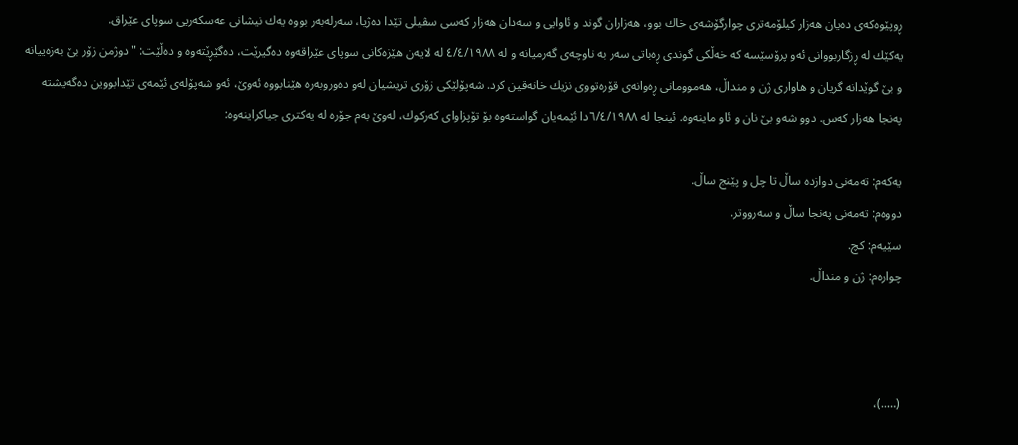ڕوپێوه‌كه‌ی‌ ده‌یان هه‌زار كیلۆمه‌تری‌ چوارگۆشه‌ی‌ خاك بوو، هه‌زاران گوند و ئاوایی‌ و سه‌دان هه‌زار كه‌سی‌ سڤیلی‌ تێدا ده‌ژیا، سه‌رله‌به‌ر بووه‌ یه‌ك نیشانی‌ عه‌سكه‌ریی‌ سوپای‌ عێراق.
یه‌كێك له‌ ڕزگاربووانی‌ ئه‌و پرۆسێسه‌ كه‌ خه‌ڵكی‌ گوندی‌ ڕه‌باتی‌ سه‌ر به‌ ناوچه‌ی‌ گه‌رمیانه‌ و له‌ ٤/٤/١٩٨٨ له‌ لایه‌ن هێزه‌كانی‌ سوپای‌ عێراقه‌وه‌ ده‌گیرێت، ده‌گێڕێته‌وه‌ و ده‌ڵێت: "دوژمن زۆر بێ‌ به‌زه‌ییانه‌ و بێ‌ گوێدانه‌ گریان‌ و هاواری‌ ژن‌ و منداڵ‌، هه‌موومانی‌ ڕه‌وانه‌ی‌ قۆره‌تووی‌ نزیك خانه‌قین كرد. شه‌پۆلێكی‌ زۆری‌ تریشیان له‌و ده‌وروبه‌ره‌ هێنابووه‌ ئه‌وێ‌، ئه‌و شه‌پۆله‌ی‌ ئێمه‌ی‌ تێدابووین ده‌گه‌یشته‌ په‌نجا هه‌زار كه‌س. دوو شه‌و بێ‌ نان‌ و ئاو ماینه‌وه‌. ئینجا له ٦/٤/١٩٨٨دا ئێمه‌یان گواسته‌وه‌ بۆ تۆپزاوای‌ كه‌ركوك، له‌وێ‌ به‌م جۆره‌ له‌ یه‌كتری‌ جیاكراینه‌وه‌:

یه‌كه‌م: ته‌مه‌نی‌ دوازده‌ ساڵ‌ تا چل ‌و پێنج ساڵ‌.
دووه‌م: ته‌مه‌نی‌ په‌نجا ساڵ‌ ‌و سه‌رووتر.
سێیه‌م: كچ.
چواره‌م: ژن ‌و منداڵ‌.



(…..)،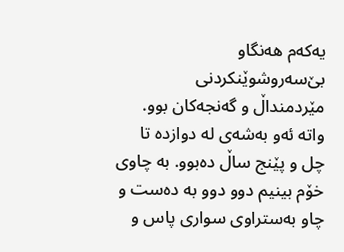یه‌كه‌م هه‌نگاو بێ‌سه‌روشوێنكردنی‌ مێردمنداڵ‌ ‌و گه‌نجه‌كان بوو. واته‌ ئه‌و به‌شه‌ی له‌ دوازده‌ تا چل ‌و پێنج ساڵ‌ ده‌بوو. به‌ چاوی‌ خۆم بینیم دوو دوو به‌ ده‌ست‌ و چاو به‌ستراوی‌ سواری‌ پاس و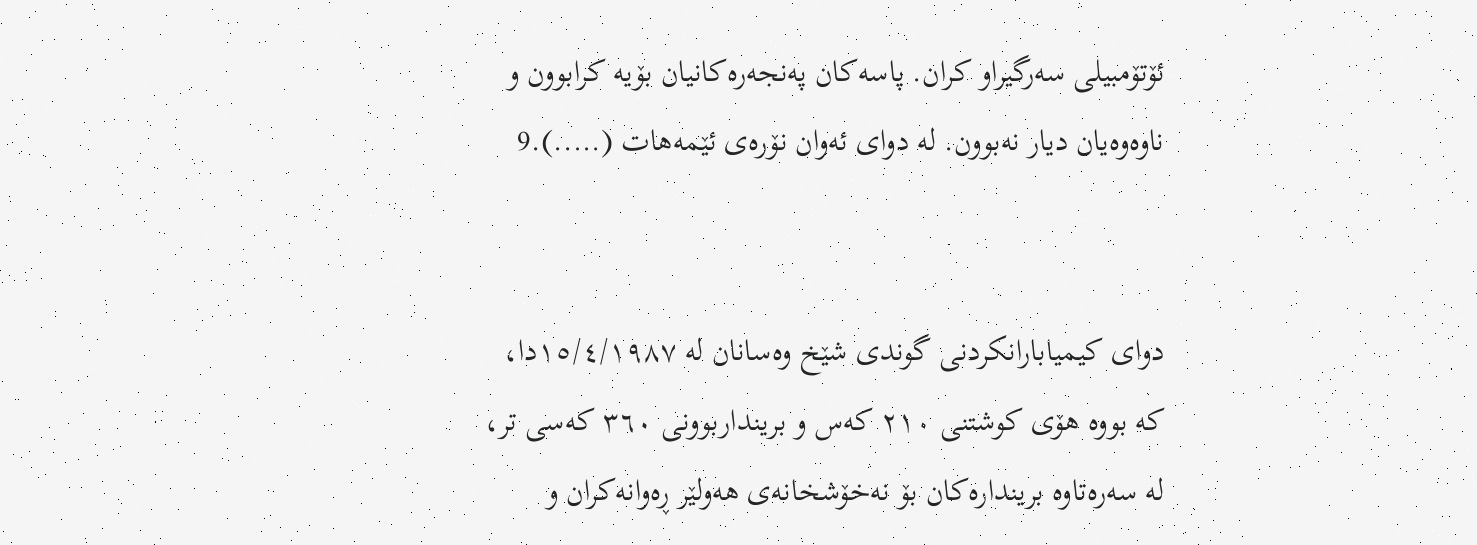ئۆتۆمبیلی‌ سه‌رگیراو كران. پاسه‌كان په‌نجه‌ره‌كانیان بۆیه‌ كرابوون ‌و ناوه‌وه‌یان دیار نه‌بوون. له ‌دوای‌ ئه‌وان نۆره‌ی‌ ئێمه‌هات (…..).9


دوای‌ كیمیابارانكردنی‌ گوندی‌ شێخ وه‌سانان له‌ ١٥/٤/١٩٨٧دا، كه‌ بووه‌ هۆی‌ كوشتنی‌ ٢١٠ كه‌س ‌و برینداربوونی‌ ٣٦٠ كه‌سی‌ تر، له‌ سه‌ره‌تاوه‌ برینداره‌كان بۆ نه‌خۆشخانه‌ی‌ هه‌ولێر ڕه‌وانه‌كران ‌و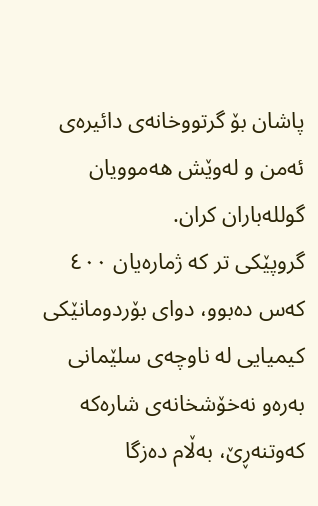پاشان بۆ گرتووخانه‌ی‌ دائیره‌ی‌ ئه‌من ‌و له‌وێش هه‌موویان گولله‌باران كران.
گروپێكی‌ تر كه‌ ژماره‌یان ٤٠٠ كه‌س ده‌بوو، دوای‌ بۆردومانێكی‌ كیمیایی‌ له‌ ناوچه‌ی‌ سلێمانی‌ به‌ره‌و نه‌خۆشخانه‌ی‌ شاره‌كه‌ كه‌وتنه‌ڕێ‌، به‌ڵام ده‌زگا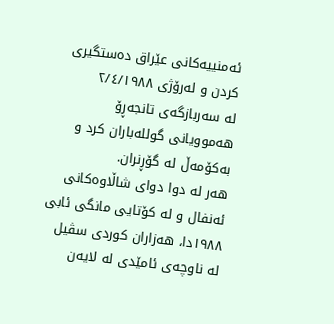ئه‌منییه‌كانی‌ عێراق ده‌ستگیری‌ كردن ‌و له‌رۆژی‌ ٢/٤/١٩٨٨ له ‌سه‌ربازگه‌ی‌ تانجه‌ڕۆ هه‌موویانی‌ گولله‌باران كرد و به‌كۆمه‌ڵ‌ له‌ گۆڕنران.
هه‌ر له‌ دوا دوای‌ شاڵاوه‌كانی‌ ئه‌نفال ‌و له‌ كۆتایی‌ مانگی‌ ئابی‌ ١٩٨٨دا، هه‌زاران كوردی‌ سڤیل له‌ ناوچه‌ی‌ ئامێدی‌ له‌ لایه‌ن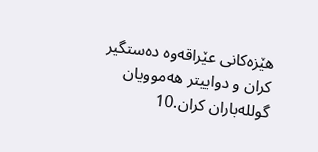هێزه‌كانی‌ عێراقه‌وه‌ ده‌ستگیر كران ‌و دواییتر هه‌موویان گولله‌باران كران.10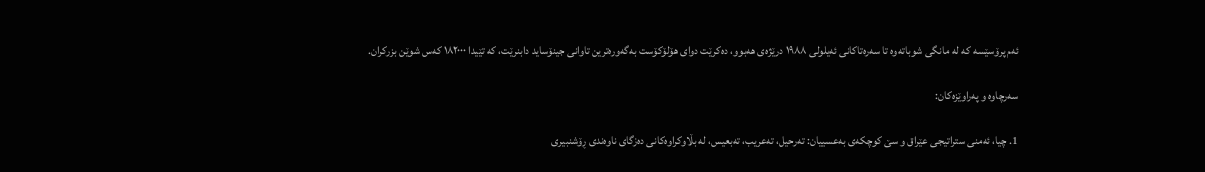ئه‌م پرۆسێسه‌ كه‌ له‌ مانگی‌ شوباته‌وه‌ تا سه‌ره‌تاكانی‌ ئه‌یلولی‌ ١٩٨٨ درێژه‌ی‌ هه‌بوو، ده‌كرێت دوای‌ هۆلۆكۆست به‌گه‌وره‌ترین تاوانی‌ جینۆساید دابنرێت، كه‌ تێیدا ١٨٢٠٠٠ كه‌س شوێن بزركران.

سه‌رچاوه‌ و په‌راوێزه‌کان:

1. چیا، ئه‌منی ستراتیجی عێراق ‌و سێ‌ كوچكه‌ی به‌عسییان: ته‌رحیل، ته‌عریب، ته‌بعیس، له‌ بڵاوكراوه‌كانی ده‌زگای ناوه‌ندی ڕۆشنبیری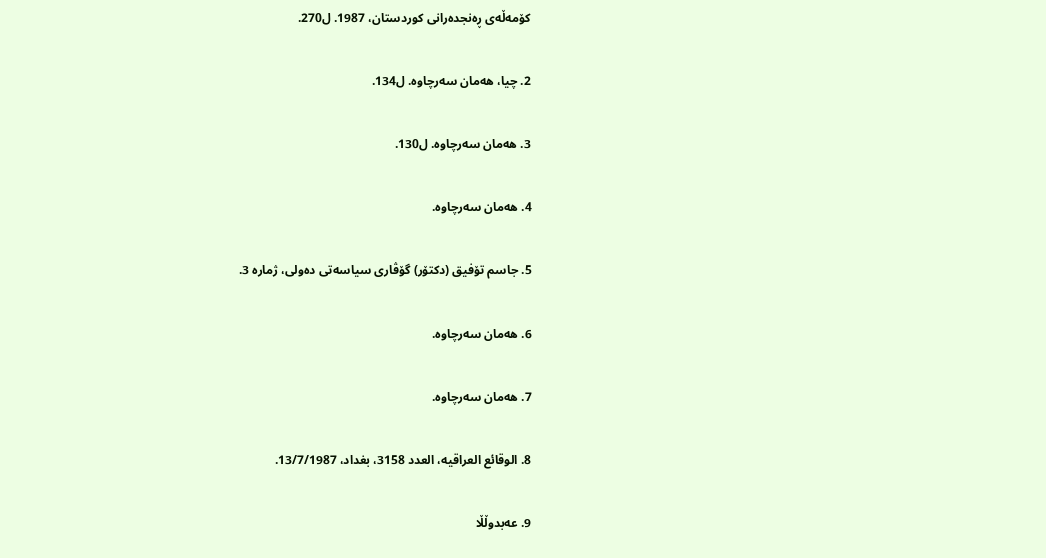كۆمه‌ڵه‌ی ڕه‌نجده‌رانی كوردستان، 1987. ل270.

2. چیا، هه‌مان سه‌رچاوه‌. ل134.

3. هه‌مان سه‌رچاوه‌. ل130.

4. هه‌مان سه‌رچاوه‌.

5. جاسم تۆفیق (دكتۆر) گۆڤاری سیاسه‌تی ده‌ولی، ژماره ‌3.

6. هه‌مان سه‌رچاوه‌.

7. هه‌مان سه‌رچاوه‌.

8. الوقائع العراقیه‌، العدد 3158، بغداد، 13/7/1987.

9. عه‌بدوڵڵا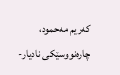كه‌ریم مه‌حمود، چاره‌نووسێكی نادیار-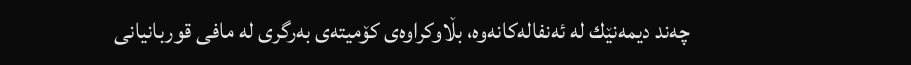چه‌ند دیمه‌نێك له‌ ئه‌نفاله‌كانه‌وه‌، بڵاوكراوه‌ی كۆمیته‌ی به‌رگری له ‌مافی قوربانیانی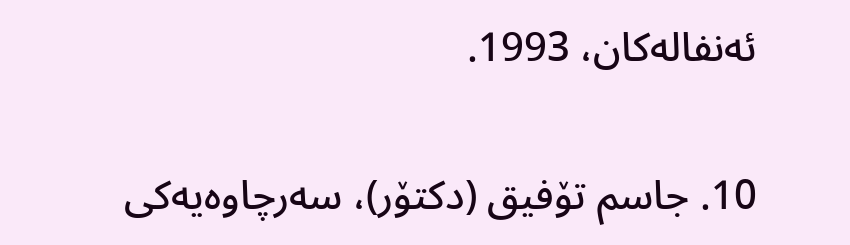ئه‌نفاله‌كان، 1993.

10. جاسم تۆفیق (دكتۆر)، سه‌رچاوه‌یه‌كی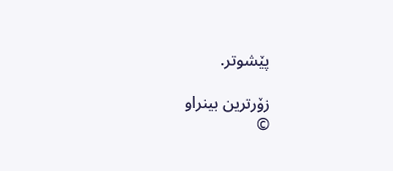پێشوتر.

زۆرترین بینراو
©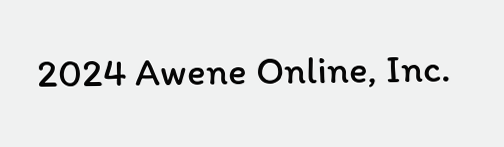2024 Awene Online, Inc.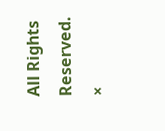All Rights Reserved.
×